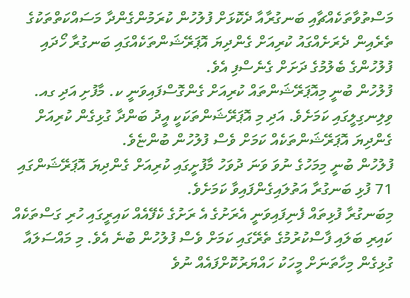މަސްތުވާތަކެއްޗާއި ބަނގުރާއާ ދެކޮޅަށް ފުލުހުން ކުރަމުންގެންދާ މަސައްކަތްތަކުގެ ތެރެއިން ދެރަށެއްގައު ކުރިއަށް ގެންދިޔަ އޮޕަރޭޝަންތަކެއްގައި ބަނގުރާ ހޯދައި ފުލުހުންގެ ބެލުމުގެ ދަށަށް ގެނެސްފި އެވެ.
ފުލުހުން ބުނީ މިއޮޕަރޭޝަންތައް ކުރިއަށް ގެންގޮސްފައިވަނީ ކ. މާފުށި އަދި ގއ. ވިލިނގިލީގައި ކަމަށެވެ. އަދި މި އޮޕަރޭޝަންތަކަކީ އީދު ބަންދާ ގުޅިގެން ކުރިއަށް ގެންދިޔަ އޮޕަރޭޝަންތަކެއް ކަމަށް ވެސް ފުލުހުން ބުންޏެވެ.
ފުލުހުން ބުނީ މިމަހުގެ ނުވަ ވަނަ ދުވަހު މާފުށީގައި ކުރިއަށް ގެންދިޔަ އޮޕަރޭޝަންގައި 71 ފުޅި ބަނގުރާ އަތުލައިގެންފައިވާ ކަމަށެވެ.
މިބަނގުރާ ފުޅިތައް ފެނިފައިވަނީ އެރަށުގެ އެ ރަށުގެ ކެފޭއެއް ކައިރީގައި ހުރި ގަސްތަކެއް ކައިރި ބަލައި ފާސްކުރުމުގެ ތެރޭގައި ކަމަށް ވެސް ފުލުހުން ބުނެ އެވެ. މި މައްސަލައާ ގުޅިގެން މިހާތަނަށް މީހަކު ހައްޔަރުކޮށްފައެއް ނުވެ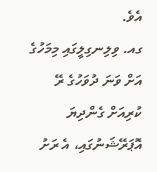އެވެ.
ގއ. ވިލިނގިލީގައި މިމަހުގެ އަށް ވަނަ ދުވަހުގެ ރޭ ކުރިއަށް ގެންދިޔަ އޮޕަރޭޝަނުގައި، އެ ރަށު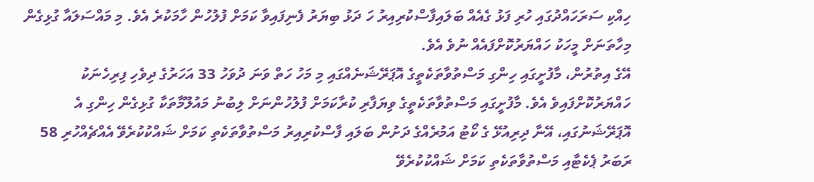ހިއްކި ސަރަހައްދުގައި ހުރި ފަޅު ގެއެއް ބަލައިފާސްކުރިއިރު ހަ ދަޅު ބިޔަރު ފެނިފައިވާ ކަމަށް ފުލުހުން ހާމަކުރެ އެވެ. މި މައްސަލައާ ގުޅިގެން މިހާތަނަށް މީހަކު ހައްޔަރުކޮށްފައެއް ނުވެ އެވެ.
އޭގެ އިތުރުން، މާފުށީގައި ހިންގި މަސްތުވާތަކެތީގެ އޮޕަރޭޝަނެއްގައި މި މަހު ހަތް ވަނަ ދުވަހު 33 އަހަރުގެ ދިވެހި ފިރިހެނަކު ހައްޔަރުކޮށްފައިވެ އެވެ. މާފުށީގައި މަސްތުވާތަކެތީގެ ވިޔަފާރި ކުރާކަމަށް ފުލުހުންނަށް ލިބުނު މައުލޫމާތަކާ ގުޅިގެން ހިންގި އެ އޮޕަރޭޝަނުގައި، އޭނާ ދިރިއުޅޭ ގެ ކޯޓު އަމުރެއްގެ ދަށުން ބަލައި ފާސްކުރިއިރު މަސްތުވާތަކެތި ކަމަށް ޝައްކުކުރެވޭ އެއްޗެއްހުރި 58 ރަބަރު ޕެކެޓާއި މަސްތުވާތަކެތި ކަމަށް ޝައްކުކުރެވޭ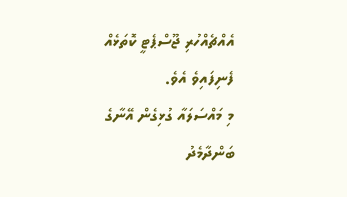އެއްޗެއްހުރި ޖޫސްޕެޓީ ކޮތަޅެއް ފެނިފައިވެ އެވެ.
މި މައްސަލައާ ގުޅިގެން އޭނާގެ ބަންދާމެދު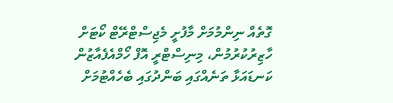ގޮތެއް ނިންމުމަށް މާފުށީ މެޖިސްޓްރޭޓް ކޯޓަށް ހާޒިރުކުރުމުން، މިނިސްޓްރީ އޮފް ހޯމްއެފެއާޒުން ކަނޑައަޅާ ތަނެއްގައި ބަންދުގައި ބެހެއްޓުމަށް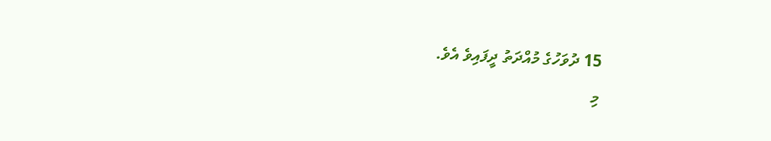15 ދުވަހުގެ މުއްދަތު ދީފައިވެ އެވެ.
މި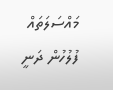މައްސަލަތައް ފުލުހުން ދަނީ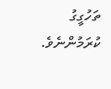ތަހުގީގު ކުރަމުންނެވެ.